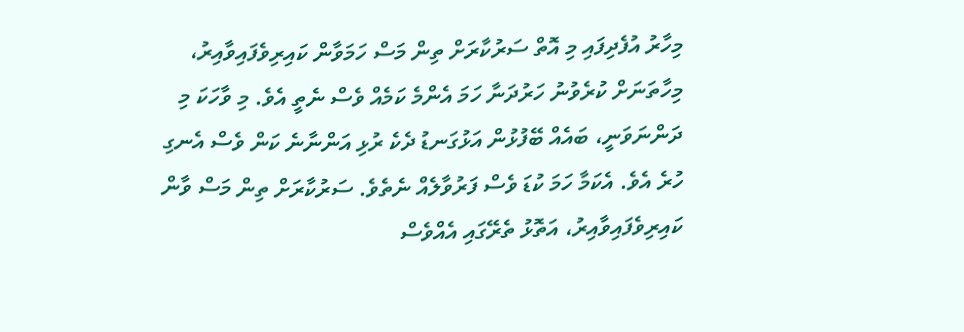މިހާރު އުފެދިފައި މި އޮތް ސަރުކާރަށް ތިން މަސް ހަމަވާން ކައިރިވެފައިވާއިރު، މިހާތަނަށް ކުރެވުނު ހަރުދަނާ ހަމަ އެންމެ ކަމެއް ވެސް ނެތީ އެވެ. މި ވާހަކަ މި ދަންނަވަނީ، ބައެއް ބޭފުޅުން އަޅުގަނޑު ދެކެ ރުޅި އަންނާނެ ކަން ވެސް އެނގި ހުރެ އެވެ. އެކަމާ ހަމަ ކުޑަ ވެސް ފަރުވާލެއް ނެތެވެ. ސަރުކާރަށް ތިން މަސް ވާން ކައިރިވެފައިވާއިރު، އަތޮޅު ތެރޭގައި އެއްވެސް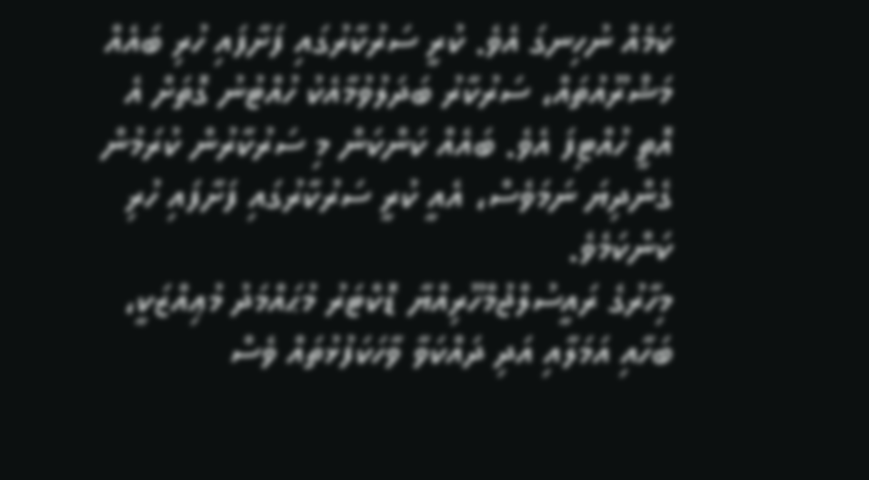ކަމެއް ނުހިނގަ އެވެ. ކުރީ ސަރުކާރުގައި ފަށާފައި ހުރި ބައެއް މަޝްރޫއުތައް، ސަރުކާރު ބަދަލުވުމާއެކު ހުއްޓުނު ގޮތަށް އެ އޮތީ ހުއްޓިފަ އެވެ. ބައެއް ކަންކަން މި ސަރުކާރުން ކުރަމުން ގެންދިޔަ ނަމަވެސް، އެއީ ކުރީ ސަރުކާރުގައި ފަށާފައި ހުރި ކަންކަމެވެ.
މިހާރުގެ ރައީސުލްޖުމްހޫރިއްޔާ ޑޮކްޓަރު މުޙައްމަދު މުޢިއްޒަކީ، ބަހާއި އަމަލާއި އަދި ދައްކަވާ ވާހަކަފުޅުތައް ވެސް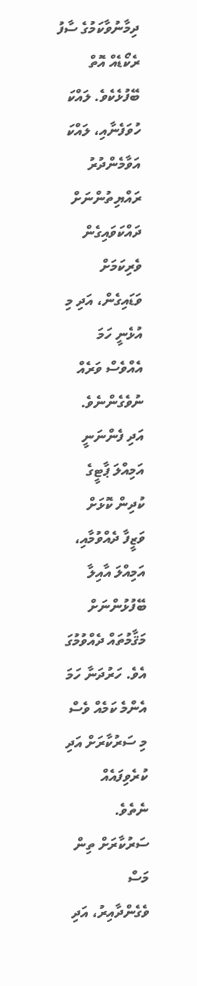ދިމާނުވާކަމުގެ ސާފު ރެކޯޑެއް އޮތް ބޭފުޅެކެވެ. ލައްކަ ހުވަފެނާއި، ލައްކަ އަވާމެންދުރު ރައްޔިތުންނަށް ދައްކަވައިގެން ވެރިކަމަށް ވަޑައިގެން، އަދި މި އުޅެނީ ހަމަ އެއްވެސް ވަރެއް ނުވެގެންނެވެ. އަދި ފެންނަނީ އަމިއްލަ ޕާޓީގެ ކުދިން ކޮޅަށް ވަޒީފާ ދެއްވުމާއި، އަމިއްލަ އާއިލާ ބޭފުޅުންނަށް މަޤާމުތައް ދެއްވުމުގަ އެވެ. ހަރުދަނާ ހަމަ އެންމެ ކަމެއް ވެސް މި ސަރުކާރަށް އަދި ކުރެވިފައެއް ނެތެވެ. ސަރުކާރަށް ތިން މަސް ވެގެންދާއިރު، އަދި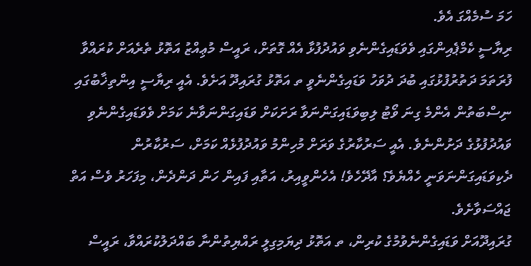ހަމަ ސުމެއްގަ އެވެ.
ރިޔާސީ ކެމްޕެއިންގައި ވެވަޑައިގެންނެވި ވައުދުފުޅާ އެއް ގޮތަށް، ރައީސް މުޢިއްޒު އަތޮޅު ތެރެއަށް ކުރައްވާ ފުރަތަމަ ދަތުރުފުޅުގައި ބުދަ ދުވަހު ވަޑައިގެންނެވީ ތ އަތޮޅު ގުރައިދޫ އަށެވެ. އެއީ ރިޔާސީ އިންތިޚާބުގައި ނިސްބަތުން އެންމެ ގިނަ ވޯޓު ލިބިވަޑައިގަންނަވާ ރަށަކަށް ވަޑައިގަންނަވާނެ ކަމަށް ވެވަޑައިގެންނެވި ވައުދުފުޅުގެ ދަށުންނެވެ. އެއީ ސަރުކާރުގެ ވަރަށް މުހިންމު ވައުދުފުޅެއް ކަމަށް، ސަރުކާރުން ދެކިވަޑައިގަންނަވަނީ ހެއްޔެވެ؟ އާދޭހެވެ! އެހެންވީއިރު، އަތާއި ފައިން ހަން ދަންދެން، މިފަހަރު ވެސް އަތް ޖައްސަވާށެވެ.
ގުރައިދޫއަށް ވަޑައިގެންނެވުމުގެ ކުރިން، ތ އަތޮޅު ދިޔަމިގިލީ ރައްޔިތުންނާ ބައްދަލުކުރައްވާ، ރައީސް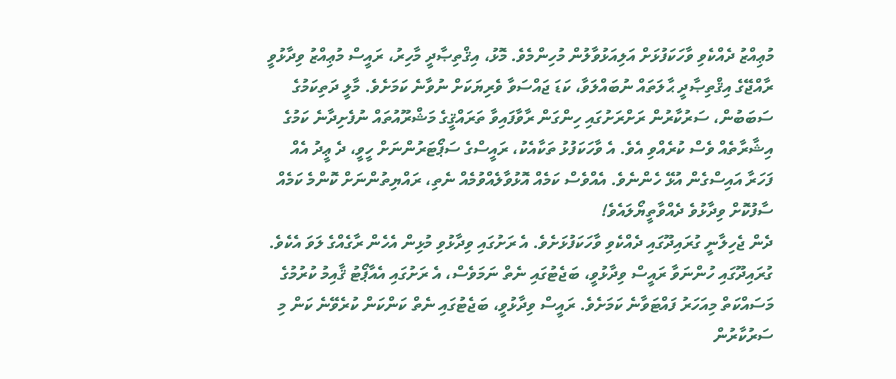މުޢިއްޒު ދެއްކެވި ވާހަކަފުޅަށް އަލިއަޅުވާލުން މުހިންމެވެ. މޮޅު، އިޤްތިޞާދީ މާހިރު، ރައީސް މުޢިއްޒު ވިދާޅުވީ ރާއްޖޭގެ އިޤްތިޞާދީ ޙާލަތައް ނުބައްލަވާ، ކަޑަ ޖައްސަވާ ވެރިޔަކަށް ނުވާނެ ކަމަށެވެ. މާލީ ދަތިކަމުގެ ސަބަބުން، ސަރުކާރުން ރަށްރަށުގައި ހިންގަން ރާވާފައިވާ ތަރައްޤީގެ މަޝްރޫއުތައް ނުފެށިދާނެ ކަމުގެ އިޝާރާތެއް ވެސް ކުރެއްވި އެވެ. އެ ވާހަކަފުޅު ތަކާއެކު، ރައީސްގެ ސަޕޯޓަރުންނަށް ހީވީ، ދެ ޢީދު އެއް ފަހަރާ އައިސްގެން އުޅޭ ހެންނެވެ. އެއްވެސް ކަމެއް އޮޅުވާލެއްވުމެއް ނެތި، ރައްޔިތުންނަށް ކޮންމެ ކަމެއް ސާފުކޮށް ވިދާޅުވެ ދެއްވާތީޔޯލައެވެ!
ދެން ޖެހިލާނީ ގުރައިދޫގައި ދެއްކެވި ވާހަކަފުޅަށެވެ. އެ ރަށުގައި ވިދާޅުވި މުޅިން އެހެން ރާގެއްގެ ލަވަ އެކެވެ. ގުރައިދޫގައި ހުންނަވާ ރައީސް ވިދާޅުވީ، ބަޖެޓުގައި ނެތް ނަމަވެސް، އެ ރަށުގައި އެއާޕޯޓު ޤާއިމު ކުރުމުގެ މަސައްކަތް މިއަހަރު ފައްޓަވާނެ ކަމަށެވެ. ރައީސް ވިދާޅުވީ، ބަޖެޓުގައި ނެތް ކަންކަން ކުރެވޭނެ ކަން މި ސަރުކާރުން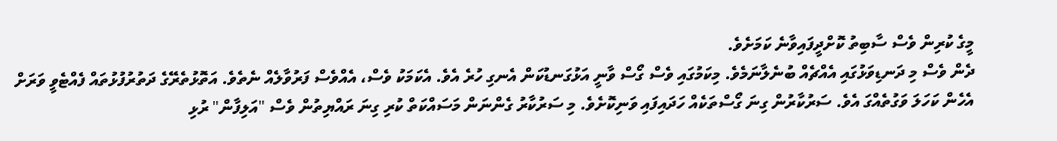މީގެ ކުރިން ވެސް ސާބިތު ކޮށްދީފައިވާނެ ކަމަށެވެ.
ދެން ވެސް މި ދަނޑިވަޅުގައި އެއްޗެއް ބުނެލާނަމެވެ. މިކަމުގައި ވެސް ގޯސް ވާނީ އަޅުގަނޑުކަން އެނގި ހުރެ އެވެ. އެކަމަކު ވެސް، އެއްވެސް ފަރުވާލެއް ނެތެވެ. އަތޮޅުތެރޭގެ ދަތުރުފުޅުތައް ފެއްޓެވީ ވަރަށް އެހެން ކަހަލަ ވަގުތެއްގަ އެވެ. ސަރުކާރުން ގިނަ ގޯސްތަކެއް ހަދައިފައި ވަނިކޮށެވެ. މި ސަރުކާރު ގެންނަން މަސައްކަތް ކުރި ގިނަ ރައްޔިތުން ވެސް "އަލިފާން" ރުޅި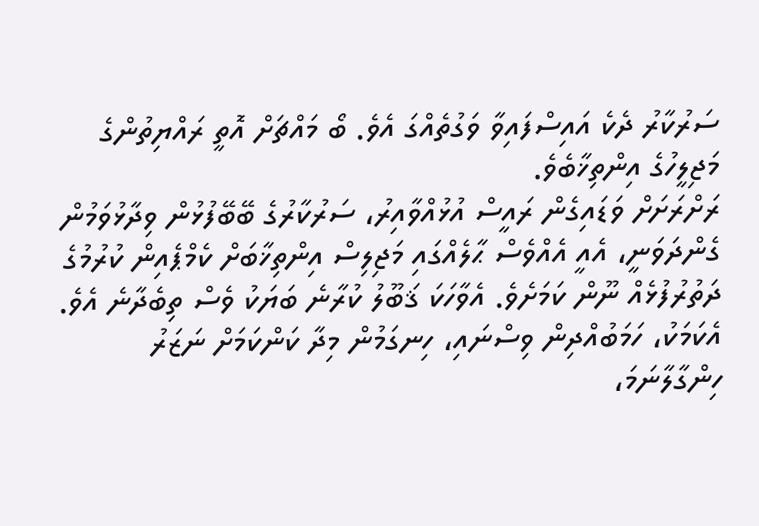ސަރުކާރު ދެކެ އައިސްފައިވާ ވަގުތެއްގަ އެވެ. ބޯ މައްޗަށް އޮތީ ރައްޔިތުންގެ މަޖިލީހުގެ އިންތިޚާބެވެ.
ރަށްރަށަށް ވަޑައިގެން ރައީސް އުޅުއްވާއިރު، ސަރުކާރުގެ ބޭބޭފުޅުން ވިދާޅުވަމުން ގެންދަވަނީ، އެއީ އެއްވެސް ޙާލެއްގައި މަޖިލިސް އިންތިޚާބަށް ކެމްޕެއިން ކުރުމުގެ ދަތުރުފުޅެއް ނޫން ކަމަށެވެ. އެވާހަކަ ޤަބޫލު ކުރާނެ ބަޔަކު ވެސް ތިބެދާނެ އެވެ. އެކަމަކު، ހަމަބުއްދިން ވިސްނައި، ހިނގަމުން މިދާ ކަންކަމަށް ނަޒަރު ހިންގާލާނަމަ،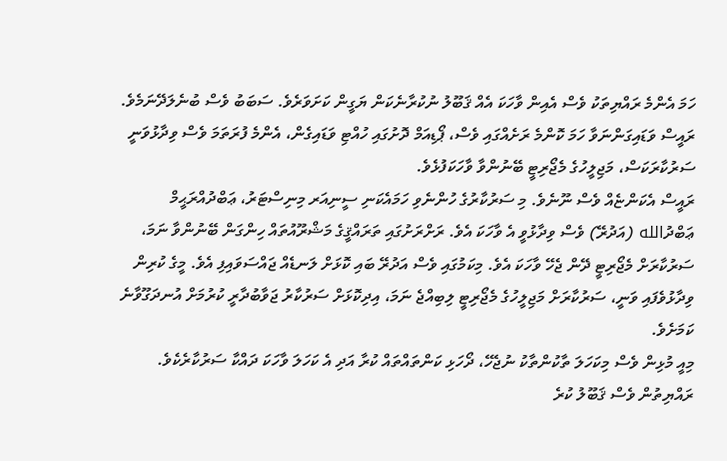ހަމަ އެންމެ ރައްޔިތަކު ވެސް އެއިން ވާހަކަ އެއް ޤަބޫލު ނުކުރާނެކަން ޔަގީން ކަށަވަރެވެ. ސަބަބު ވެސް ބުނެލަދޭނަމެވެ. ރައީސް ވަޑައިގަންނަވާ ހަމަ ކޮންމެ ރަށެއްގައި ވެސް، ޕޯޑިއަމް ދޮށުގައި ހުއްޓި ވަޑައިގެން، އެންމެ ފުރަތަމަ ވެސް ވިދާޅުވަނީ ސަރުކާރަކަސް، މަޖިލީހުގެ މެޖޯރިޓީ ބޭނުންވާ ވާހަކަފުޅެވެ.
ރައީސް އެކަންޏެއް ވެސް ނޫނެވެ. މި ސަރުކާރުގެ ހުންނެވި ހަމައެކަނި ސީނިއަރ މިނިސްޓަރު، ޢަބްދުއްރަޙީމް ޢަބްދުالله (އަދުރޭ) ވެސް ވިދާޅުވީ އެ ވާހަކަ އެވެ. ރަށްރަށުގައި ތަރައްޤީގެ މަޝްރޫއުތައް ހިންގަން ބޭނުންވާ ނަމަ، ސަރުކާރަށް މެޖޯރިޓީ ދޭން ޖެހޭ ވާހަކަ އެވެ. މިކަމުގައި ވެސް އަދުރޭ ބައި ކޮޅަށް ލަނޑެއް ޖައްސަވައިފި އެވެ. މީގެ ކުރިން ވިދާޅުވެފައި ވަނީ، ސަރުކާރަށް މަޖިލީހުގެ މެޖޯރިޓީ ލިބިއްޖެ ނަމަ، އިދިކޮޅަށް ސަރުކާރު ޖަވާބުދާރީ ކުރުމަށް އުނދަގޫވާނެ ކަމަށެވެ.
މިއީ މުޅިން ވެސް މިކަހަލަ ތާކުންތާކު ނުޖެހޭ، ދޯހަޅި ކަންތައްތައް ކުރާ އަދި އެ ކަހަލަ ވާހަކަ ދައްކާ ސަރުކާރެކެވެ. ރައްޔިތުން ވެސް ޤަބޫލު ކުރެ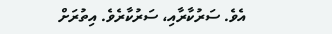އެވެ. ސަރުކާރާއި، ސަރުކާރެވެ. އިތުރަށް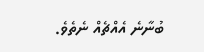ބުނާނެ އެއްޗެއް ނެތެވެ.